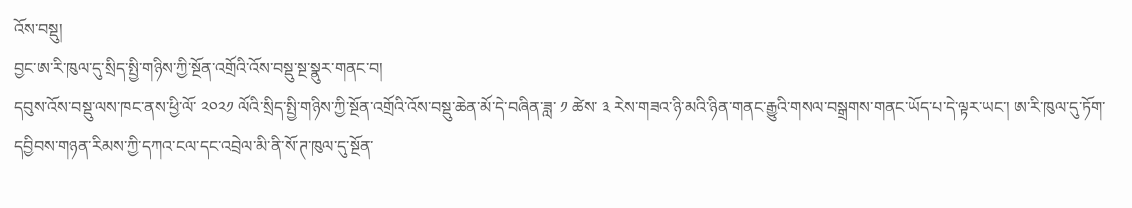འོས་བསྡུ།
བྱང་ཨ་རི་ཁུལ་དུ་སྲིད་སྤྱི་གཉིས་ཀྱི་སྔོན་འགྲོའི་འོས་བསྡུ་སྔ་སྣུར་གནང་བ།
དབུས་འོས་བསྡུ་ལས་ཁང་ནས་ཕྱི་ལོ་ ༢༠༢༡ ལོའི་སྲིད་སྤྱི་གཉིས་ཀྱི་སྔོན་འགྲོའི་འོས་བསྡུ་ཆེན་མོ་དེ་བཞིན་ཟླ་ ༡ ཚེས་ ༣ རེས་གཟའ་ཉི་མའི་ཉིན་གནང་རྒྱུའི་གསལ་བསྒྲགས་གནང་ཡོད་པ་དེ་ལྟར་ཡང་། ཨ་རི་ཁུལ་དུ་ཏོག་དབྱིབས་གཉན་རིམས་ཀྱི་དཀའ་ངལ་དང་འབྲེལ་མི་ནི་སོ་ཊ་ཁུལ་དུ་སྔོན་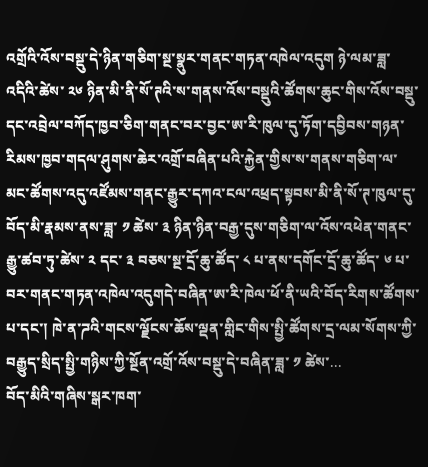འགྲོའི་འོས་བསྡུ་དེ་ཉིན་གཅིག་སྔ་སྣུར་གནང་གཏན་འཁེལ་འདུག ཉེ་ལམ་ཟླ་འདིའི་ཚེས་ ༢༦ ཉིན་མི་ནི་སོ་ཊའི་ས་གནས་འོས་བསྡུའི་ཚོགས་ཆུང་གིས་འོས་བསྡུ་དང་འབྲེལ་བཀོད་ཁྱབ་ཅིག་གནང་བར་བྱང་ཨ་རི་ཁུལ་དུ་ཏོག་དབྱིབས་གཉན་རིམས་ཁྱབ་གདལ་ཤུགས་ཆེར་འགྲོ་བཞིན་པའི་རྐྱེན་གྱིས་ས་གནས་གཅིག་ལ་མང་ཚོགས་འདུ་འཛོམས་གནང་རྒྱུར་དཀའ་ངལ་འཕྲད་སྟབས་མི་ནི་སོ་ཊ་ཁུལ་དུ་བོད་མི་རྣམས་ནས་ཟླ་ ༡ ཚེས་ ༣ ཉིན་ཉིན་བརྒྱ་དུས་གཅིག་ལ་འོས་འཕེན་གནང་རྒྱུ་ཚབ་ཏུ་ཚེས་ ༢ དང་ ༣ བཅས་སྔ་དྲོ་ཆུ་ཚོད་ ༨ པ་ནས་དགོང་དྲོ་ཆུ་ཚོད་ ༦ པ་བར་གནང་གཏན་འཁེལ་འདུགདེ་བཞིན་ཨ་རི་ཁེལ་ཕོ་ནི་ཡའི་བོད་རིགས་ཚོགས་པ་དང་། ཁེ་ན་ཌའི་གངས་ལྗོངས་ཆོས་ལྡན་གླིང་གིས་སྤྱི་ཚོགས་དྲ་ལམ་སོགས་ཀྱི་བརྒྱུད་སྲིད་སྤྱི་གཉིས་ཀྱི་སྔོན་འགྲོ་འོས་བསྡུ་དེ་བཞིན་ཟླ་ ༡ ཚེས་...
བོད་མིའི་གཞིས་སྒར་ཁག་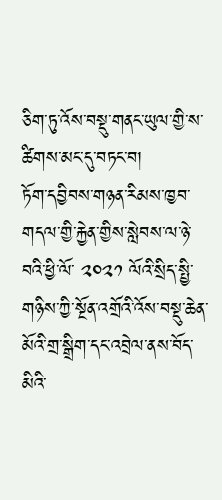ཅིག་ཏུ་འོས་བསྡུ་གནང་ཡུལ་གྱི་ས་ཚིགས་མང་དུ་བཏང་བ།
ཏོག་དབྱིབས་གཉན་རིམས་ཁྱབ་གདལ་གྱི་རྐྱེན་གྱིས་སླེབས་ལ་ཉེ་བའི་ཕྱི་ལོ་ ༢༠༢༡ ལོའི་སྲིད་སྤྱི་གཉིས་ཀྱི་སྔོན་འགྲོའི་འོས་བསྡུ་ཆེན་མོའི་གྲ་སྒྲིག་དང་འབྲེལ་ནས་བོད་མིའི་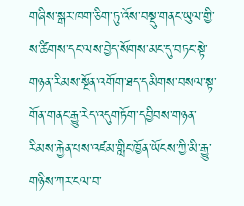གཞིས་སྒར་ཁག་ཅིག་ཏུ་འོས་བསྡུ་གནང་ཡུལ་གྱི་ས་ཚིགས་དང་ལས་བྱེད་སོགས་མང་དུ་བཏང་སྟེ་གཉན་རིམས་སྔོན་འགོག་ཐད་དམིགས་བསལ་སྟ་གོན་གནང་རྒྱུ་རེད་འདུགཏོག་དབྱིབས་གཉན་རིམས་རྐྱེན་པས་འཛམ་གླིང་ཁྱོན་ཡོངས་ཀྱི་མི་རྒྱུ་གཉིས་ཀར་ངལ་བ་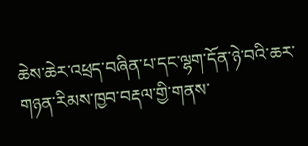ཆེས་ཆེར་འཕྲད་བཞིན་པ་དང་ལྷག་དོན་ཉེ་བའི་ཆར་གཉན་རིམས་ཁྱབ་བརྡལ་གྱི་གནས་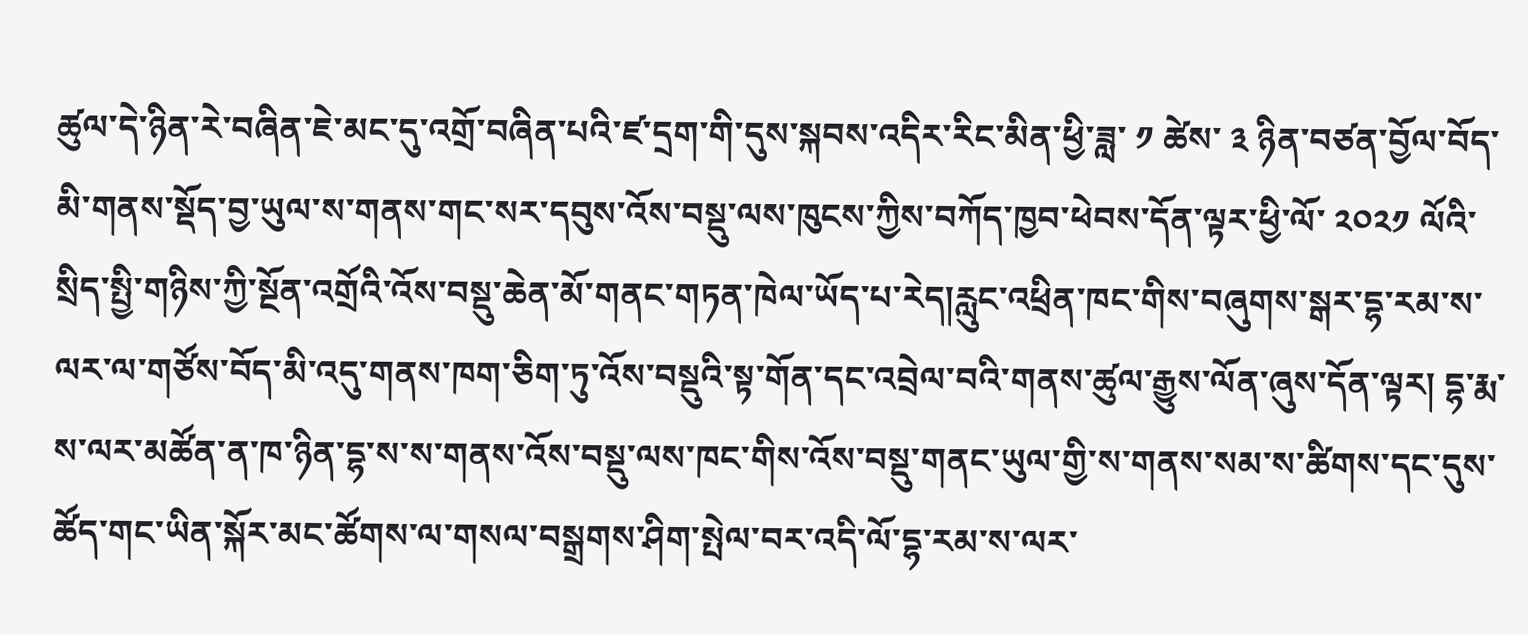ཚུལ་དེ་ཉིན་རེ་བཞིན་ཇེ་མང་དུ་འགྲོ་བཞིན་པའི་ཛ་དྲག་གི་དུས་སྐབས་འདིར་རིང་མིན་ཕྱི་ཟླ་ ༡ ཚེས་ ༣ ཉིན་བཙན་བྱོལ་བོད་མི་གནས་སྡོད་བྱ་ཡུལ་ས་གནས་གང་སར་དབུས་འོས་བསྡུ་ལས་ཁུངས་ཀྱིས་བཀོད་ཁྱབ་ཕེབས་དོན་ལྟར་ཕྱི་ལོ་ ༢༠༢༡ ལོའི་སྲིད་སྤྱི་གཉིས་ཀྱི་སྔོན་འགྲོའི་འོས་བསྡུ་ཆེན་མོ་གནང་གཏན་ཁེལ་ཡོད་པ་རེད།རླུང་འཕྲིན་ཁང་གིས་བཞུགས་སྒར་དྷ་རམ་ས་ལར་ལ་གཙོས་བོད་མི་འདུ་གནས་ཁག་ཅིག་ཏུ་འོས་བསྡུའི་སྟ་གོན་དང་འབྲེལ་བའི་གནས་ཚུལ་རྒྱུས་ལོན་ཞུས་དོན་ལྟར། དྷ་རྨ་ས་ལར་མཚོན་ན་ཁ་ཉིན་དྷ་ས་ས་གནས་འོས་བསྡུ་ལས་ཁང་གིས་འོས་བསྡུ་གནང་ཡུལ་གྱི་ས་གནས་སམ་ས་ཚིགས་དང་དུས་ཚོད་གང་ཡིན་སྐོར་མང་ཚོགས་ལ་གསལ་བསྒྲགས་ཤིག་སྤེལ་བར་འདི་ལོ་དྷ་རམ་ས་ལར་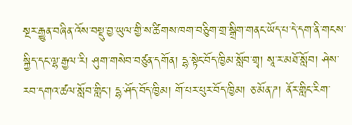སྔར་རྒྱུན་བཞིན་འོས་བསྡུ་བྱ་ཡུལ་གྱི་ས་ཚིགས་ཁག་བཅིུག་གྲ་སྒྲིག་གནང་ཡོད་པ་དེ་དག་ནི་གངས་སྐྱིད་དང་ལྷ་རྒྱལ་རི། ཤུག་གསེབ་བཙུན་དགོན། དྷ་སྟེང་བོད་ཁྱིམ་སློབ་གྲྭ། སཱ་ར་མཐོ་སློབ། ཤེས་རབ་དགའ་ཚལ་སློབ་གླིང་། དྷ་ཤོད་བོད་ཁྱིམ། གོ་པར་པུར་བོད་ཁྱིམ། ཅ་མོན་ཌ། ནོར་གླིང་རིག་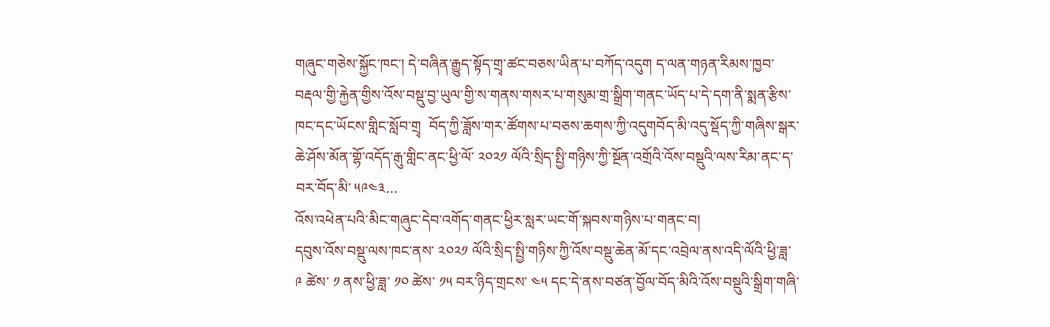གཞུང་གཅེས་སྐྱོང་ཁང་། དེ་བཞིན་རྒྱུད་སྟོད་གྲྭ་ཚང་བཅས་ཡིན་པ་བཀོད་འདུག ད་ལན་གཉན་རིམས་ཁྱབ་བརྡལ་གྱི་རྐྱེན་གྱིས་འོས་བསྡུ་བྱ་ཡུལ་གྱི་ས་གནས་གསར་པ་གསུམ་གྲ་སྒྲིག་གནང་ཡོད་པ་དེ་དག་ནི་སྨན་རྩིས་ཁང་དང་ཡོངས་གླིང་སློབ་གྲྭ  བོད་ཀྱི་ཟློས་གར་ཚོགས་པ་བཅས་ཆགས་ཀྱི་འདུགབོད་མི་འདུ་སྡོད་ཀྱི་གཞིས་སྒར་ཆེ་ཤོས་མོན་གྷོ་འདོད་རྒུ་གླིང་ནང་ཕྱི་ལོ་ ༢༠༢༡ ལོའི་སྲིད་སྤྱི་གཉིས་ཀྱི་སྔོན་འགྲོའི་འོས་བསྡུའི་ལས་རིམ་ནང་ད་བར་བོད་མི་ ༥༩༤༣...
འོས་འཕེན་པའི་མིང་གཞུང་དེབ་འགོད་གནང་ཕྱིར་སླར་ཡང་གོ་སྐབས་གཉིས་པ་གནང་བ།
དབུས་འོས་བསྡུ་ལས་ཁང་ནས་ ༢༠༢༡ ལོའི་སྲིད་སྤྱི་གཉིས་ཀྱི་འོས་བསྡུ་ཆེན་མོ་དང་འབྲེལ་ནས་འདི་ལོའི་ཕྱི་ཟླ་ ༩ ཚེས་ ༡ ནས་ཕྱི་ཟླ་ ༡༠ ཚེས་ ༡༥ བར་ཉིད་གྲངས་ ༤༥ དང་དེ་ནས་བཙན་བྱོལ་བོད་མིའི་འོས་བསྡུའི་སྒྲིག་གཞི་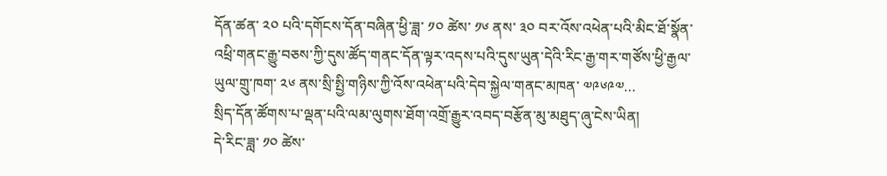དོན་ཚན་ ༢༠ པའི་དགོངས་དོན་བཞིན་ཕྱི་ཟླ་ ༡༠ ཚེས་ ༡༦ ནས་ ༣༠ བར་འོས་འཕེན་པའི་མིང་ཐོ་སྣོན་འཕྲི་གནང་རྒྱུ་བཅས་ཀྱི་དུས་ཚོད་གནང་དོན་ལྟར་འདས་པའི་དུས་ཡུན་དེའི་རིང་རྒྱ་གར་གཙོས་ཕྱི་རྒྱལ་ཡུལ་གྲུ་ཁག་ ༢༦ ནས་སྲི་སྤྱི་གཉིས་ཀྱི་འོས་འཕེན་པའི་དེབ་སྐྱེལ་གནང་མཁན་ ༧༩༦༩༧...
སྲིད་དོན་ཚོགས་པ་ལྡན་པའི་ལམ་ལུགས་ཐོག་འགྲོ་རྒྱུར་འབད་བརྩོན་མུ་མཐུད་ཞུ་ངེས་ཡིན།
དེ་རིང་ཟླ་ ༡༠ ཚེས་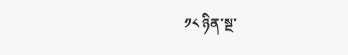༡༨ ཉིན་སྔ་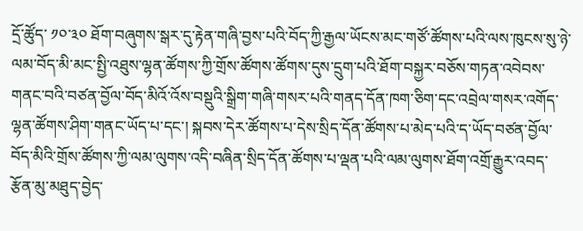དྲོ་ཚོུད་ ༡༠་༣༠ ཐོག་བཞུགས་སྒར་དུ་རྟེན་གཞི་བྱས་པའི་བོད་ཀྱི་རྒྱལ་ཡོངས་མང་གཙོ་ཚོགས་པའི་ལས་ཁུངས་སུ་ཉེ་ལམ་བོད་མི་མང་སྤྱི་འཐུས་ལྷན་ཚོགས་ཀྱི་གྲོས་ཚོགས་ཚོགས་དུས་དྲུག་པའི་ཐོག་བསྐྱར་བཅོས་གཏན་འབེབས་གནང་བའི་བཙན་བྱོལ་བོད་མིའོ་འོས་བསྡུའི་སྒྲིག་གཞི་གསར་པའི་གནད་དོན་ཁག་ཅིག་དང་འབྲེལ་གསར་འགོད་ལྷན་ཚོགས་ཤིག་གནང་ཡོད་པ་དང་། སྐབས་དེར་ཚོགས་པ་དེས་སྲིད་དོན་ཚོགས་པ་མེད་པའི་ད་ཡོད་བཙན་བྱོལ་བོད་མིའི་གྲོས་ཚོགས་ཀྱི་ལམ་ལུགས་འདི་བཞིན་སྲིད་དོན་ཚོགས་པ་ལྡན་པའི་ལམ་ལུགས་ཐོག་འགྲོ་རྒྱུར་འབད་རྩོན་མུ་མཐུད་བྱེད་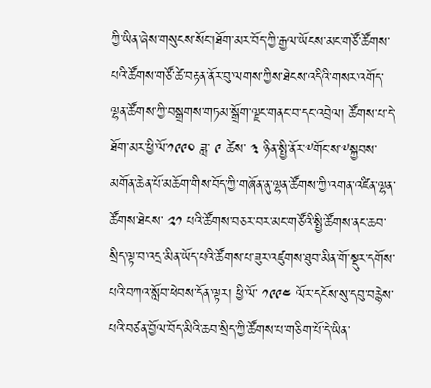ཀྱི་ཡིན་ཞེས་གསུངས་སོང་།ཐོག་མར་བོད་ཀྱི་རྒྱལ་ཡོངས་མང་གཙོ་ཚོགས་པའི་ཚོགས་གཙོ་ཚེ་བརྟན་ནོར་བུ་ལགས་ཀྱིས་ཐེངས་འདིའི་གསར་འགོད་ལྷན་ཚོགས་ཀྱི་བསྒྲགས་གཏམ་སྒྲོག་ལྗང་གནང་བ་དང་འབྲེལ། ཚོགས་པ་དེ་ཐོག་མར་ཕྱི་ལོ་༡༩༩༠ ཟླ་ ༩ ཚེས་ ༣ ཉིན་སྤྱི་ནོར་༸གོང་ས་༸སྐྱབས་མགོན་ཆེན་པོ་མཆོག་གིས་བོད་ཀྱི་གཞོན་ནུ་ལྷན་ཚོགས་ཀྱི་འགན་འཛིན་ལྷན་ཚོགས་ཐེངས་ ༢༡ པའི་ཚོགས་བཅར་བར་མང་གཙོའི་སྤྱི་ཚོགས་ནང་ཆབ་སྲིད་ལྟ་བ་འདྲ་མིན་ཡོད་པའི་ཚོགས་པ་ཟུར་འཛུགས་ཐུབ་མིན་གོ་སྡུར་དགོས་པའི་བཀའ་སློབ་ཕེབས་དོན་ལྟར། ཕྱི་ལོ་ ༡༩༩༤ ལོར་དངོས་སུ་དབུ་བརྙེས་པའི་བཙན་བྱོལ་བོད་མིའི་ཆབ་སྲིད་ཀྱི་ཚོགས་པ་གཅིག་པོ་དེ་ཡིན་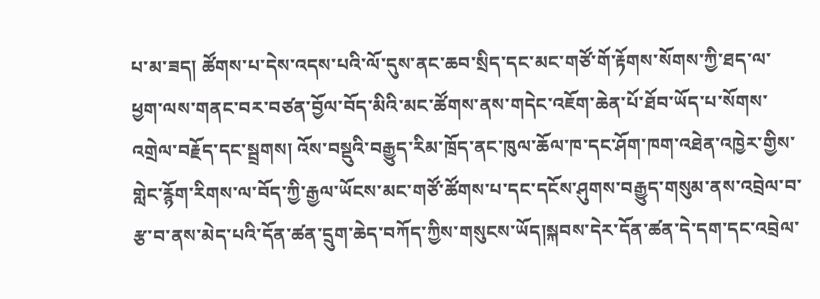པ་མ་ཟད། ཚོགས་པ་དེས་འདས་པའི་ལོ་དུས་ནང་ཆབ་སྲིད་དང་མང་གཙོ་གོ་རྟོགས་སོགས་ཀྱི་ཐད་ལ་ཕྱག་ལས་གནང་བར་བཙན་བྱོལ་བོད་མིའི་མང་ཚོགས་ནས་གདེང་འཇོག་ཆེན་པོ་ཐོབ་ཡོད་པ་སོགས་འགྲེལ་བརྗོད་དང་སྦྲགས། འོས་བསྡུའི་བརྒྱུད་རིམ་ཁྲོད་ནང་ཁུལ་ཆོལ་ཁ་དང་ཤོག་ཁག་འཐེན་འཁྱེར་གྱིས་གླེང་རྙོག་རིགས་ལ་བོད་ཀྱི་རྒྱལ་ཡོངས་མང་གཙོ་ཚོགས་པ་དང་དངོས་ཤུགས་བརྒྱུད་གསུམ་ནས་འབྲེལ་བ་རྩ་བ་ནས་མེད་པའི་དོན་ཚན་དྲུག་ཆེད་བཀོད་ཀྱིས་གསུངས་ཡོད།སྐབས་དེར་དོན་ཚན་དེ་དག་དང་འབྲེལ་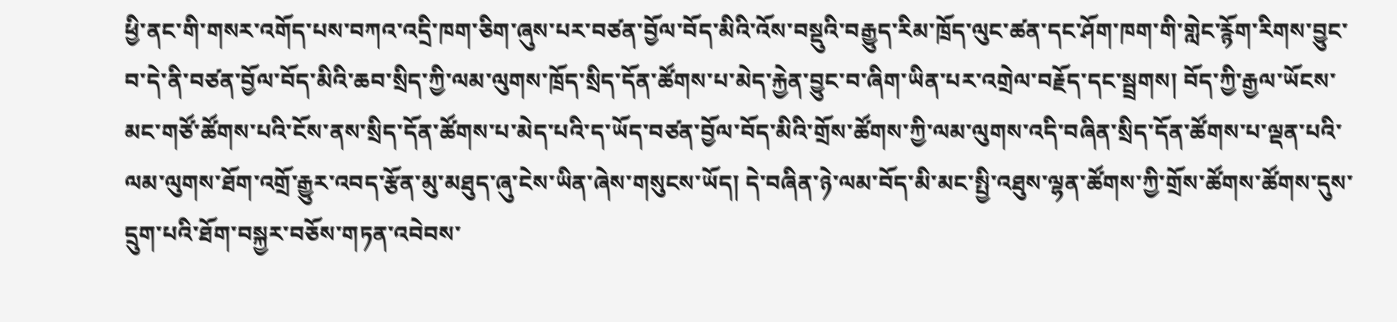ཕྱི་ནང་གི་གསར་འགོད་པས་བཀའ་འདྲི་ཁག་ཅིག་ཞུས་པར་བཙན་བྱོལ་བོད་མིའི་འོས་བསྡུའི་བརྒྱུད་རིམ་ཁྲོད་ལུང་ཚན་དང་ཤོག་ཁག་གི་གླེང་རྙོག་རིགས་བྱུང་བ་དེ་ནི་བཙན་བྱོལ་བོད་མིའི་ཆབ་སྲིད་ཀྱི་ལམ་ལུགས་ཁྲོད་སྲིད་དོན་ཚོགས་པ་མེད་རྐྱེན་བྱུང་བ་ཞིག་ཡིན་པར་འགྲེལ་བརྗོད་དང་སྦྲགས། བོད་ཀྱི་རྒྱལ་ཡོངས་མང་གཙོ་ཚོགས་པའི་ངོས་ནས་སྲིད་དོན་ཚོགས་པ་མེད་པའི་ད་ཡོད་བཙན་བྱོལ་བོད་མིའི་གྲོས་ཚོགས་ཀྱི་ལམ་ལུགས་འདི་བཞིན་སྲིད་དོན་ཚོགས་པ་ལྡན་པའི་ལམ་ལུགས་ཐོག་འགྲོ་རྒྱུར་འབད་རྩོན་མུ་མཐུད་ཞུ་ངེས་ཡིན་ཞེས་གསུངས་ཡོད། དེ་བཞིན་ཉེ་ལམ་བོད་མི་མང་སྤྱི་འཐུས་ལྷན་ཚོགས་ཀྱི་གྲོས་ཚོགས་ཚོགས་དུས་དྲུག་པའི་ཐོག་བསྐྱར་བཅོས་གཏན་འབེབས་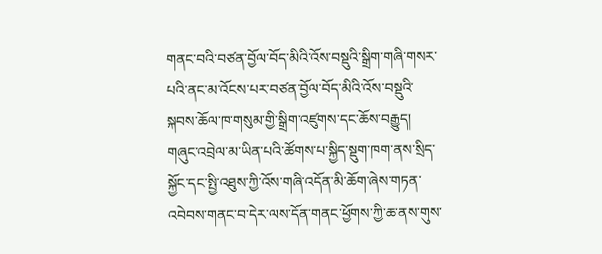གནང་བའི་བཙན་བྱོལ་བོད་མིའི་འོས་བསྡུའི་སྒྲིག་གཞི་གསར་པའི་ནང་མ་འོངས་པར་བཙན་བྱོལ་བོད་མིའི་འོས་བསྡུའི་སྐབས་ཆོལ་ཁ་གསུམ་གྱི་སྒྲིག་འཛུགས་དང་ཆོས་བརྒྱུད། གཞུང་འབྲེལ་མ་ཡིན་པའི་ཚོགས་པ་སྐྱིད་སྡུག་ཁག་ནས་སྲིད་སྐྱོང་དང་སྤྱི་འཐུས་ཀྱི་འོས་གཞི་འདོན་མི་ཆོག་ཞེས་གཏན་འབེབས་གནང་བ་དེར་ལས་དོན་གནང་ཕྱོགས་ཀྱི་ཆ་ནས་གུས་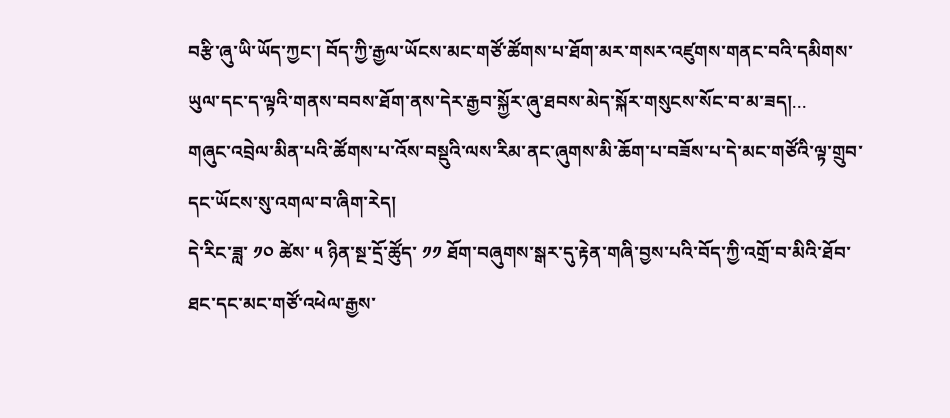བརྩི་ཞུ་ཡི་ཡོད་ཀྱང་། བོད་ཀྱི་རྒྱལ་ཡོངས་མང་གཙོ་ཚོགས་པ་ཐོག་མར་གསར་འཛུགས་གནང་བའི་དམིགས་ཡུལ་དང་ད་ལྟའི་གནས་བབས་ཐོག་ནས་དེར་རྒྱབ་སྐྱོར་ཞུ་ཐབས་མེད་སྐོར་གསུངས་སོང་བ་མ་ཟད།...
གཞུང་འབྲེལ་མིན་པའི་ཚོགས་པ་འོས་བསྡུའི་ལས་རིམ་ནང་ཞུགས་མི་ཆོག་པ་བཟོས་པ་དེ་མང་གཙོའི་ལྟ་གྲུབ་དང་ཡོངས་སུ་འགལ་བ་ཞིག་རེད།
དེ་རིང་ཟླ་ ༡༠ ཚེས་ ༥ ཉིན་སྔ་དྲོ་ཚོུད་ ༡༡ ཐོག་བཞུགས་སྒར་དུ་རྟེན་གཞི་བྱས་པའི་བོད་ཀྱི་འགྲོ་བ་མིའི་ཐོབ་ཐང་དང་མང་གཙོ་འཕེལ་རྒྱས་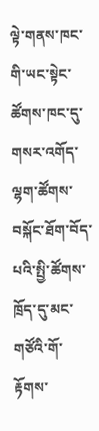ལྟེ་གནས་ཁང་གི་ཡང་སྟེང་ཚོགས་ཁང་དུ་གསར་འགོད་ལྷག་ཚོགས་ བསྐོང་ཐོག་བོད་པའི་སྤྱི་ཚོགས་ཁྲོད་དུ་མང་གཙོའི་གོ་རྟོགས་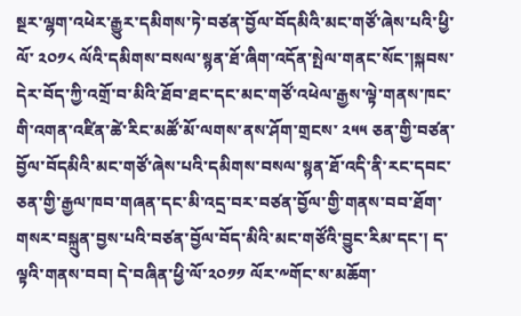སྔར་ལྷག་འཕེར་རྒྱུར་དམིགས་ཏེ་བཙན་བྱོལ་བོདམིའི་མང་གཙོ་ཞེས་པའི་ཕྱི་ལོ་ ༢༠༡༨ ལོའི་དམིགས་བསལ་སྙན་ཐོ་ཞིག་འདོན་སྤེལ་གནང་སོང་།སྐབས་དེར་བོད་ཀྱི་འགྲོ་བ་མིའི་ཐོབ་ཐང་དང་མང་གཙོ་འཕེལ་རྒྱས་ལྟེ་གནས་ཁང་གི་འགན་འཛིན་ཚེ་རིང་མཚོ་མོ་ལགས་ནས་ཤོག་གྲངས་ ༢༥༥ ཅན་གྱི་བཙན་བྱོལ་བོདམིའི་མང་གཙོ་ཞེས་པའི་དམིགས་བསལ་སྙན་ཐོ་འདི་ནི་རང་དབང་ཅན་གྱི་རྒྱལ་ཁབ་གཞན་དང་མི་འདྲ་བར་བཙན་བྱོལ་གྱི་གནས་བབ་ཐོག་གསར་བསྐྲུན་བྱས་པའི་བཙན་བྱོལ་བོད་མིའི་མང་གཙོའི་བྱུང་རིམ་དང་། ད་ལྟའི་གནས་བབ། དེ་བཞིན་ཕྱི་ལོ་༢༠༡༡ ལོར་༸གོང་ས་མཆོག་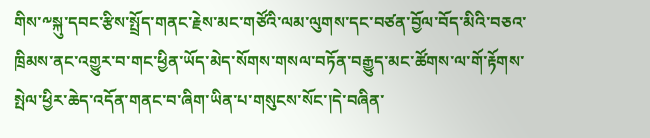གིས་༸སྐུ་དབང་རྩིས་སྤྲོད་གནང་རྗེས་མང་གཙོའི་ལམ་ལུགས་དང་བཙན་བྱོལ་བོད་མིའི་བཅའ་ཁྲིམས་ནང་འགྱུར་བ་གང་ཕྱིན་ཡོད་མེད་སོགས་གསལ་བཏོན་བརྒྱུད་མང་ཚོགས་ལ་གོ་རྟོགས་སྤེལ་ཕྱིར་ཆེད་འདོན་གནང་བ་ཞིག་ཡིན་པ་གསུངས་སོང་།དེ་བཞིན་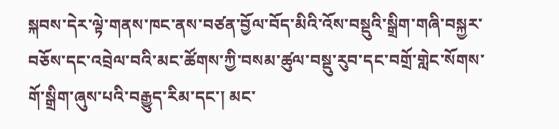སྐབས་དེར་ལྟེ་གནས་ཁང་ནས་བཙན་བྱོལ་བོད་མིའི་འོས་བསྡུའི་སྒྲིག་གཞི་བསྐྱར་བཅོས་དང་འབྲེལ་བའི་མང་ཚོགས་ཀྱི་བསམ་ཚུལ་བསྡུ་རུབ་དང་བགྲོ་གླེང་སོགས་གོ་སྒྲིག་ཞུས་པའི་བརྒྱུད་རིམ་དང་། མང་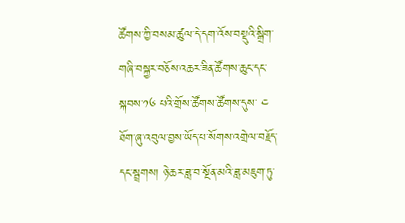ཚོགས་ཀྱི་བསམ་ཚུལ་དེ་དག་འོས་བསྡུའི་སྒྲིག་གཞི་བསྐྱར་བཅོས་འཆར་ཟིན་ཚོགས་ཆུང་དང་སྐབས་༡༦ པའི་གྲོས་ཚོགས་ཚོགས་དུས་ ༤ ཐོག་ཞུ་འབུལ་བྱས་ཡོད་པ་སོགས་འགྲེལ་བརྗོད་དང་སྦྲགས། ཉེ་ཆར་ཟླ་བ་སྔོན་མའི་ཟླ་མཇུག་ཏུ་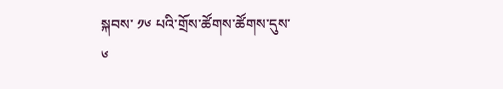སྐབས་ ༡༦ པའི་གྲོས་ཚོགས་ཚོགས་དུས་ ༦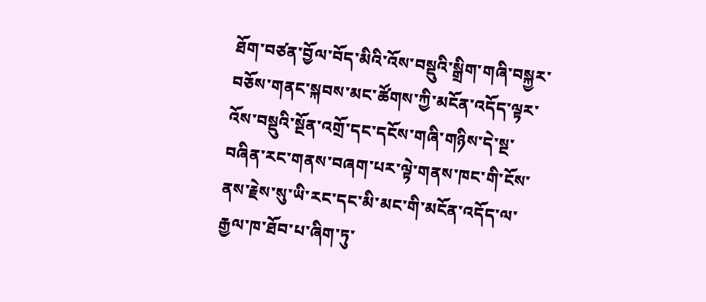ཐོག་བཙན་བྱོལ་བོད་མིའི་འོས་བསྡུའི་སྒྲིག་གཞི་བསྐྱར་བཅོས་གནང་སྐབས་མང་ཚོགས་ཀྱི་མངོན་འདོད་ལྟར་འོས་བསྡུའི་སྔོན་འགྲོ་དང་དངོས་གཞི་གཉིས་དེ་སྔ་བཞིན་རང་གནས་བཞག་པར་ལྟེ་གནས་ཁང་གི་ངོས་ནས་རྗེས་སུ་ཡི་རང་དང་མི་མང་གི་མངོན་འདོད་ལ་རྒྱལ་ཁ་ཐོབ་པ་ཞིག་ཏུ་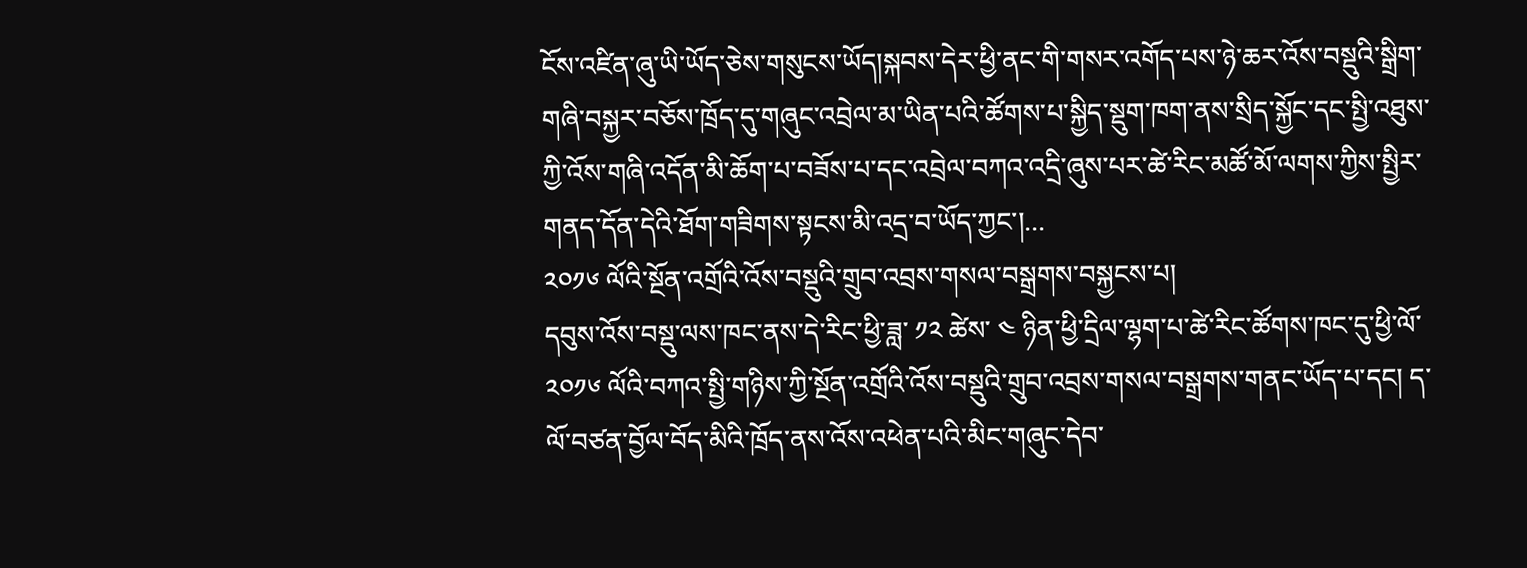ངོས་འཛིན་ཞུ་ཡི་ཡོད་ཅེས་གསུངས་ཡོད།སྐབས་དེར་ཕྱི་ནང་གི་གསར་འགོད་པས་ཉེ་ཆར་འོས་བསྡུའི་སྒྲིག་གཞི་བསྐྱར་བཅོས་ཁྲོད་དུ་གཞུང་འབྲེལ་མ་ཡིན་པའི་ཚོགས་པ་སྐྱིད་སྡུག་ཁག་ནས་སྲིད་སྐྱོང་དང་སྤྱི་འཐུས་ཀྱི་འོས་གཞི་འདོན་མི་ཆོག་པ་བཟོས་པ་དང་འབྲེལ་བཀའ་འདྲི་ཞུས་པར་ཚེ་རིང་མཚོ་མོ་ལགས་ཀྱིས་སྤྱིར་གནད་དོན་དེའི་ཐོག་གཟིགས་སྟངས་མི་འདྲ་བ་ཡོད་ཀྱང་།...
༢༠༡༦ ལོའི་སྔོན་འགྲོའི་འོས་བསྡུའི་གྲུབ་འབྲས་གསལ་བསྒྲགས་བསྐྱངས་པ།
དབུས་འོས་བསྡུ་ལས་ཁང་ནས་དེ་རིང་ཕྱི་ཟླ་ ༡༢ ཚེས་ ༤ ཉིན་ཕྱི་དྲིལ་ལྷག་པ་ཚེ་རིང་ཚོགས་ཁང་དུ་ཕྱི་ལོ་ ༢༠༡༦ ལོའི་བཀའ་སྤྱི་གཉིས་ཀྱི་སྔོན་འགྲོའི་འོས་བསྡུའི་གྲུབ་འབྲས་གསལ་བསྒྲགས་གནང་ཡོད་པ་དང། ད་ལོ་བཙན་བྱོལ་བོད་མིའི་ཁྲོད་ནས་འོས་འཕེན་པའི་མིང་གཞུང་དེབ་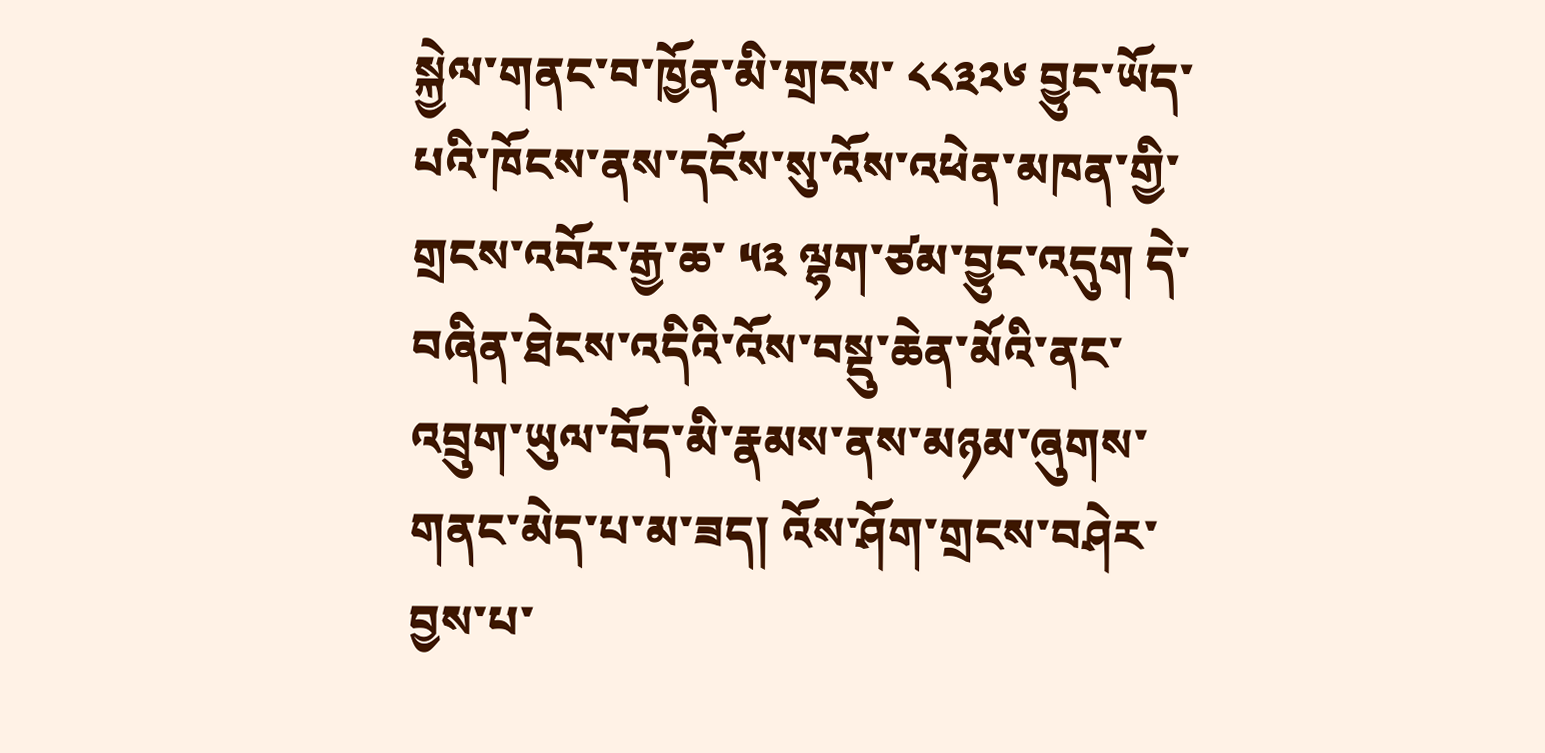སྐྱེལ་གནང་བ་ཁྱོན་མི་གྲངས་ ༨༨༣༢༦ བྱུང་ཡོད་པའི་ཁོངས་ནས་དངོས་སུ་འོས་འཕེན་མཁན་གྱི་གྲངས་འབོར་རྒྱ་ཆ་ ༥༣ ལྷག་ཙམ་བྱུང་འདུག དེ་བཞིན་ཐེངས་འདིའི་འོས་བསྡུ་ཆེན་མོའི་ནང་འབྲུག་ཡུལ་བོད་མི་རྣམས་ནས་མཉམ་ཞུགས་གནང་མེད་པ་མ་ཟད། འོས་ཤོག་གྲངས་བཤེར་བྱས་པ་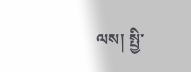ལས། སྤྱི་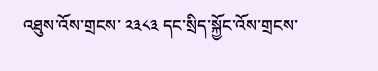འཐུས་འོས་གྲངས་ ༢༣༨༣ དང་སྲིད་སྐྱོང་འོས་གྲངས་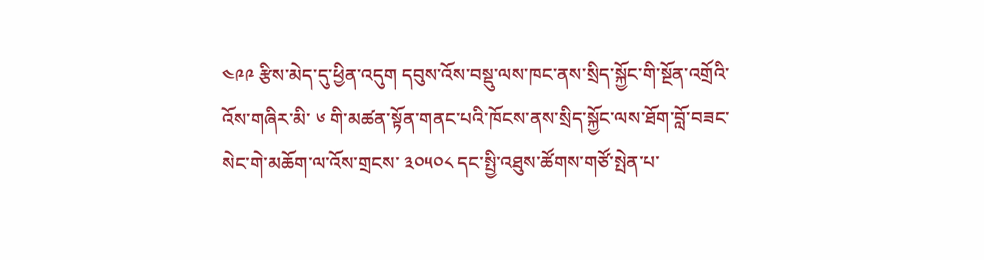༤༩༩ རྩིས་མེད་དུ་ཕྱིན་འདུག དབུས་འོས་བསྡུ་ལས་ཁང་ནས་སྲིད་སྐྱོང་གི་སྔོན་འགྲོའི་འོས་གཞིར་མི་ ༦ གི་མཚན་སྟོན་གནང་པའི་ཁོངས་ནས་སྲིད་སྐྱོང་ལས་ཐོག་བློ་བཟང་སེང་གེ་མཆོག་ལ་འོས་གྲངས་ ༣༠༥༠༨ དང་སྤྱི་འཐུས་ཚོགས་གཙོ་སྤེན་པ་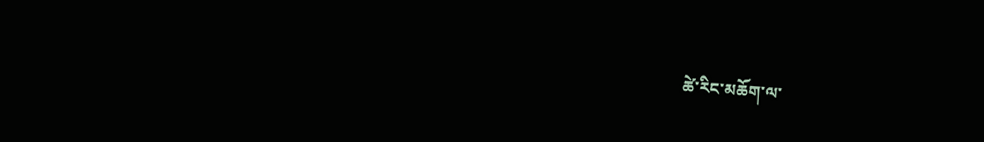ཚེ་རིང་མཆོག་ལ་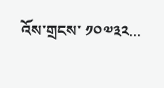འོས་གྲངས་ ༡༠༧༣༢...